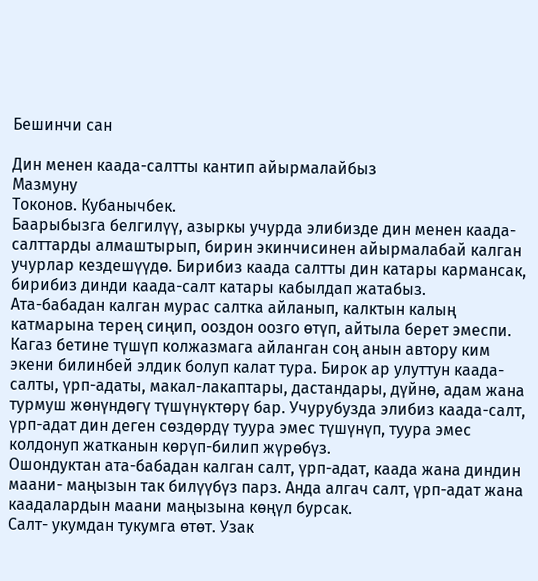Бешинчи сан

Дин менен каада-салтты кантип айырмалайбыз
Мазмуну
Токонов. Кубанычбек.
Баарыбызга белгилүү, азыркы учурда элибизде дин менен каада-салттарды алмаштырып, бирин экинчисинен айырмалабай калган учурлар кездешүүдө. Бирибиз каада салтты дин катары кармансак, бирибиз динди каада-салт катары кабылдап жатабыз.
Ата-бабадан калган мурас салтка айланып, калктын калың катмарына терең сиңип, ооздон оозго өтүп, айтыла берет эмеспи. Кагаз бетине түшүп колжазмага айланган соң анын автору ким экени билинбей элдик болуп калат тура. Бирок ар улуттун каада-салты, үрп-адаты, макал-лакаптары, дастандары, дүйнө, адам жана турмуш жөнүндөгү түшүнүктөрү бар. Учурубузда элибиз каада-салт, үрп-адат дин деген сөздөрдү туура эмес түшүнүп, туура эмес колдонуп жатканын көрүп-билип жүрөбүз.
Ошондуктан ата-бабадан калган салт, үрп-адат, каада жана диндин маани- маңызын так билүүбүз парз. Анда алгач салт, үрп-адат жана каадалардын маани маңызына көңүл бурсак.
Салт- укумдан тукумга өтөт. Узак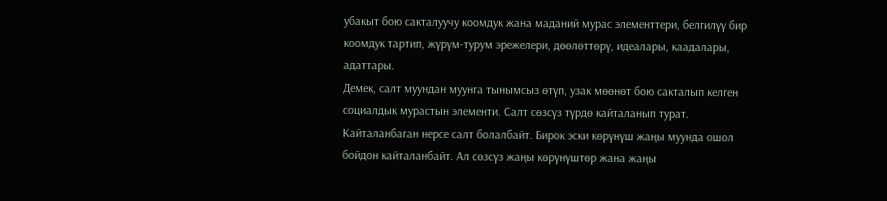убакыт бою сакталуучу коомдук жана маданий мурас элементтери, белгилүү бир коомдук тартип, жүрүм-турум эрежелери, дөөлөттөрү, идеалары, каадалары, адаттары.
Демек, салт муундан муунга тынымсыз өтүп, узак мөөнөт бою сакталып келген социалдык мурастын элементи. Салт сөзсүз түрдө кайталанып турат. Кайталанбаган нерсе салт болалбайт. Бирок эски көрүнүш жаңы муунда ошол бойдон кайталанбайт. Ал сөзсүз жаңы көрүнүштөр жана жаңы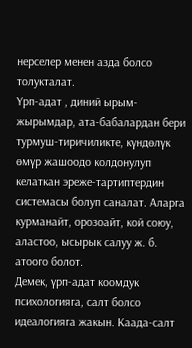нерселер менен азда болсо толукталат.
Үрп-адат , диний ырым-жырымдар, ата-бабалардан бери турмуш-тиричиликте, күндөлүк өмүр жашоодо колдонулуп келаткан эреже-тартиптердин системасы болуп саналат. Аларга курманайт, орозоайт, кой союу, аластоо, ысырык салуу ж. б. атоого болот.
Демек, үрп-адат коомдук психологияга, салт болсо идеалогияга жакын. Каада-салт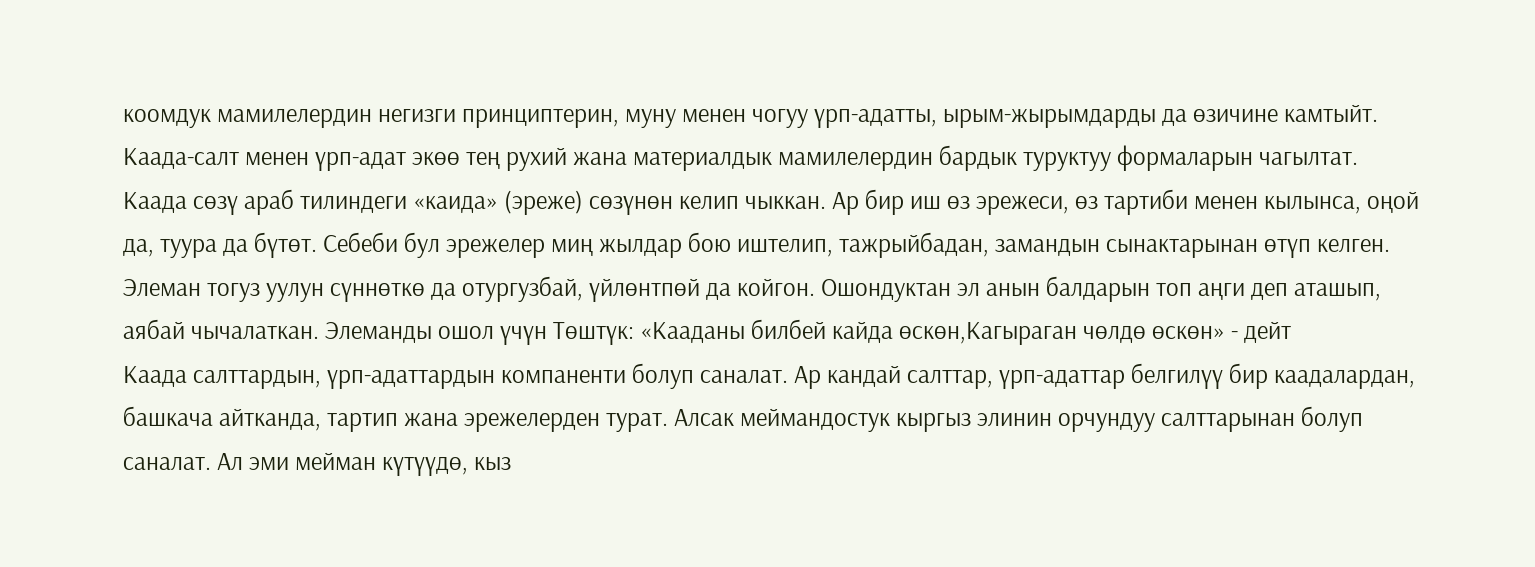коомдук мамилелердин негизги принциптерин, муну менен чогуу үрп-адатты, ырым-жырымдарды да өзичине камтыйт. Каада-салт менен үрп-адат экөө тең рухий жана материалдык мамилелердин бардык туруктуу формаларын чагылтат.
Каада сөзү араб тилиндеги «каида» (эреже) сөзүнөн келип чыккан. Ар бир иш өз эрежеси, өз тартиби менен кылынса, оңой да, туура да бүтөт. Себеби бул эрежелер миң жылдар бою иштелип, тажрыйбадан, замандын сынактарынан өтүп келген. Элеман тогуз уулун сүннөткө да отургузбай, үйлөнтпөй да койгон. Ошондуктан эл анын балдарын топ аңги деп аташып, аябай чычалаткан. Элеманды ошол үчүн Төштүк: «Кааданы билбей кайда өскөн,Кагыраган чөлдө өскөн» - дейт
Каада салттардын, үрп-адаттардын компаненти болуп саналат. Ар кандай салттар, үрп-адаттар белгилүү бир каадалардан, башкача айтканда, тартип жана эрежелерден турат. Алсак меймандостук кыргыз элинин орчундуу салттарынан болуп саналат. Ал эми мейман күтүүдө, кыз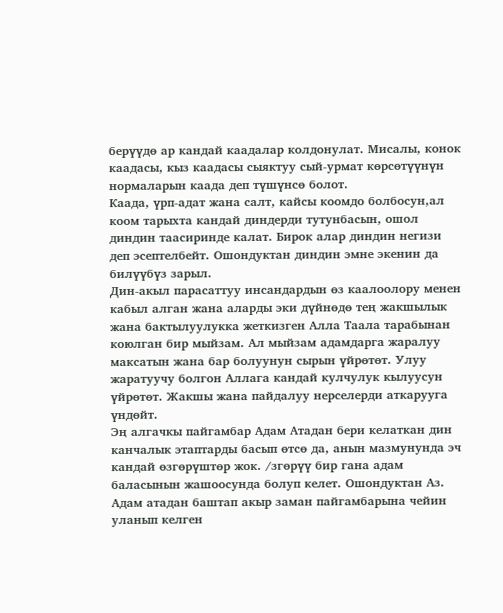берүүдө ар кандай каадалар колдонулат. Мисалы, конок каадасы, кыз каадасы сыяктуу сый-урмат көрсөтүүнүн нормаларын каада деп түшүнсө болот.
Каада, үрп-адат жана салт, кайсы коомдо болбосун,ал коом тарыхта кандай диндерди тутунбасын, ошол диндин таасиринде калат. Бирок алар диндин негизи деп эсептелбейт. Ошондуктан диндин эмне экенин да билүүбүз зарыл.
Дин-акыл парасаттуу инсандардын өз каалоолору менен кабыл алган жана аларды эки дүйнөдө тең жакшылык жана бактылуулукка жеткизген Алла Таала тарабынан коюлган бир мыйзам. Ал мыйзам адамдарга жаралуу максатын жана бар болуунун сырын үйрөтөт. Улуу жаратуучу болгон Аллага кандай кулчулук кылуусун үйрөтөт. Жакшы жана пайдалуу нерселерди аткарууга үндөйт.
Эң алгачкы пайгамбар Адам Атадан бери келаткан дин канчалык этаптарды басып өтсө да, анын мазмунунда эч кандай өзгөрүштөр жок. /згөрүү бир гана адам баласынын жашоосунда болуп келет. Ошондуктан Аз. Адам атадан баштап акыр заман пайгамбарына чейин уланып келген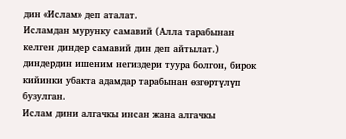дин «Ислам» деп аталат.
Исламдан мурунку самавий (Алла тарабынан келген диндер самавий дин деп айтылат.) диндердин ишеним негиздери туура болгон, бирок кийинки убакта адамдар тарабынан өзгөртүлүп бузулган.
Ислам дини алгачкы инсан жана алгачкы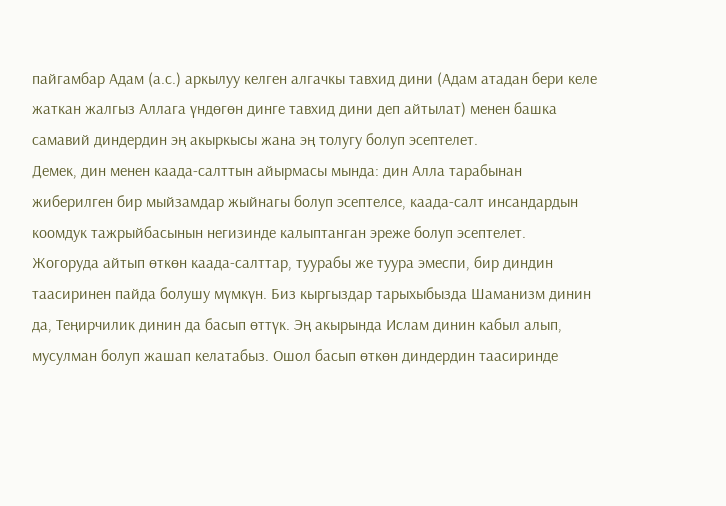пайгамбар Адам (а.с.) аркылуу келген алгачкы тавхид дини (Адам атадан бери келе жаткан жалгыз Аллага үндөгөн динге тавхид дини деп айтылат) менен башка самавий диндердин эң акыркысы жана эң толугу болуп эсептелет.
Демек, дин менен каада-салттын айырмасы мында: дин Алла тарабынан жиберилген бир мыйзамдар жыйнагы болуп эсептелсе, каада-салт инсандардын коомдук тажрыйбасынын негизинде калыптанган эреже болуп эсептелет.
Жогоруда айтып өткөн каада-салттар, туурабы же туура эмеспи, бир диндин таасиринен пайда болушу мүмкүн. Биз кыргыздар тарыхыбызда Шаманизм динин да, Теңирчилик динин да басып өттүк. Эң акырында Ислам динин кабыл алып, мусулман болуп жашап келатабыз. Ошол басып өткөн диндердин таасиринде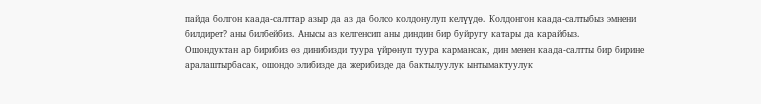пайда болгон каада-салттар азыр да аз да болсо колдонулуп келүүдө. Колдонгон каада-салтыбыз эмнени билдирет? аны билбейбиз. Анысы аз келгенсип аны диндин бир буйругу катары да карайбыз.
Ошондуктан ар бирибиз өз динибизди туура үйрөнуп туура кармансак, дин менен каада-салтты бир бирине аралаштырбасак, ошондо элибизде да жерибизде да бактылуулук ынтымактуулук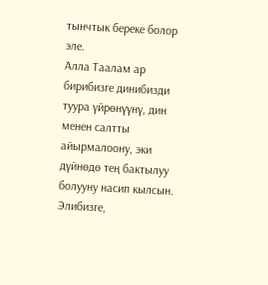тынчтык береке болор эле.
Алла Таалам ар бирибизге динибизди туура үйрөнүүнү, дин менен салтты айырмалоону, эки дүйнөдө тең бактылуу болууну насип кылсын. Элибизге,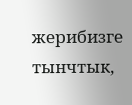жерибизге тынчтык,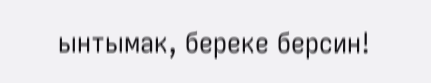ынтымак, береке берсин!